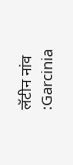लॅटीन नांव :Garcinia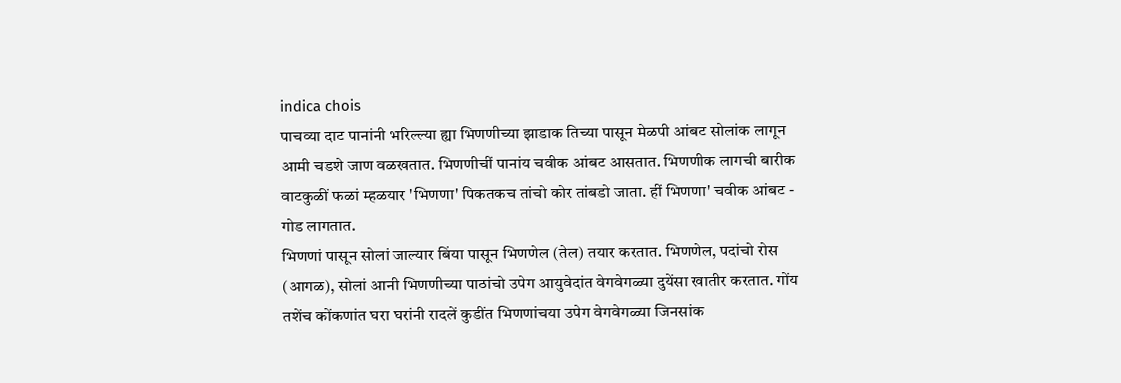indica chois
पाचव्या दाट पानांनी भरिल्ल्या ह्या भिणणीच्या झाडाक तिच्या पासून मेळपी आंबट सोलांक लागून आमी चडशे जाण वळखतात. भिणणीचीं पानांय चवीक आंबट आसतात. भिणणीक लागची बारीक वाटकुळीं फळां म्हळयार 'भिणणा' पिकतकच तांचो कोर तांबडो जाता. हीं भिणणा' चवीक आंबट - गोड लागतात.
भिणणां पासून सोलां जाल्यार बिंया पासून भिणणेल (तेल) तयार करतात. भिणणेल, पदांचो रोस (आगळ), सोलां आनी भिणणीच्या पाठांचो उपेग आयुवेदांत वेगवेगळ्या दुयेंसा खातीर करतात. गोंय तशेंच कोंकणांत घरा घरांनी रादलें कुडींत भिणणांचया उपेग वेगवेगळ्या जिनसांक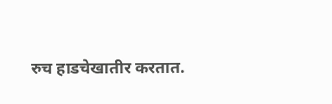रुच हाडचेखातीर करतात.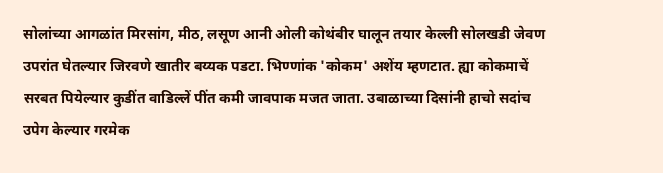सोलांच्या आगळांत मिरसांग, मीठ, लसूण आनी ओली कोथंबीर घालून तयार केल्ली सोलखडी जेवण उपरांत घेतल्यार जिरवणे खातीर बय्यक पडटा. भिण्णांक 'कोकम' अशेंय म्हणटात. ह्या कोकमाचें सरबत पियेल्यार कुडींत वाडिल्लें पींत कमी जावपाक मजत जाता. उबाळाच्या दिसांनी हाचो सदांच उपेग केल्यार गरमेक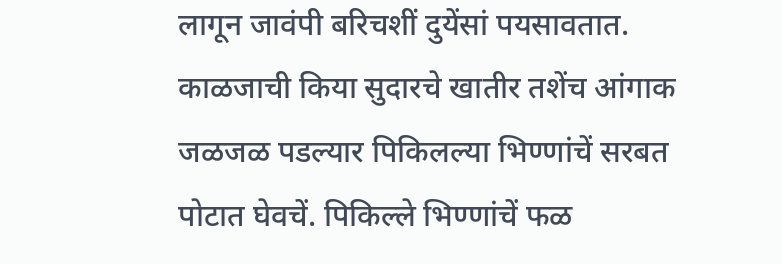लागून जावंपी बरिचशीं दुयेंसां पयसावतात. काळजाची किया सुदारचे खातीर तशेंच आंगाक जळजळ पडल्यार पिकिलल्या भिण्णांचें सरबत पोटात घेवचें. पिकिल्ले भिण्णांचें फळ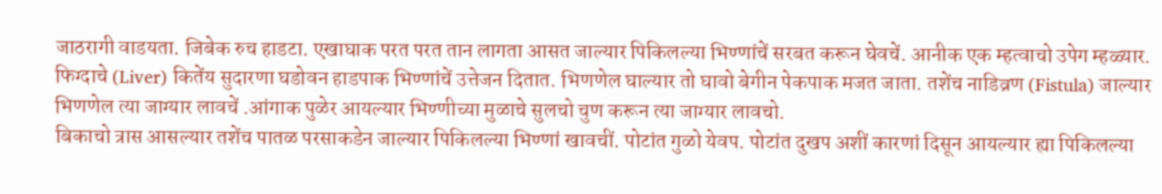जाठरागी वाडयता. जिबेक रुच हाडटा. एखाघाक परत परत तान लागता आसत जाल्यार पिकिलल्या भिण्णांचें सरबत करून घेवचें. आनीक एक म्हत्वाचो उपेग म्हळ्यार.
फिग्दाचे (Liver) कितेंय सुदारणा घडोवन हाडपाक भिण्णांचें उत्तेजन दितात. भिणणेल घाल्यार तो घावो बेगीन पेकपाक मजत जाता. तशेंच नाडिव्रण (Fistula) जाल्यार भिणणेल त्या जाग्यार लावचें .आंगाक पुळेर आयल्यार भिण्णीच्या मुळाचे सुलचो चुण करून त्या जाग्यार लावचो.
बिकाचो त्रास आसल्यार तशेंच पातळ परसाकडेन जाल्यार पिकिलल्या भिण्णां खावचीं. पोटांत गुळो येवप. पोटांत दुखप अशीं कारणां दिसून आयल्यार ह्या पिकिलल्या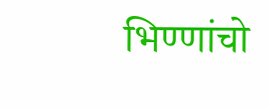भिण्णांचो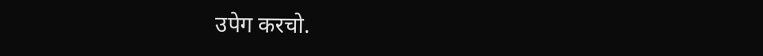उपेग करचो.